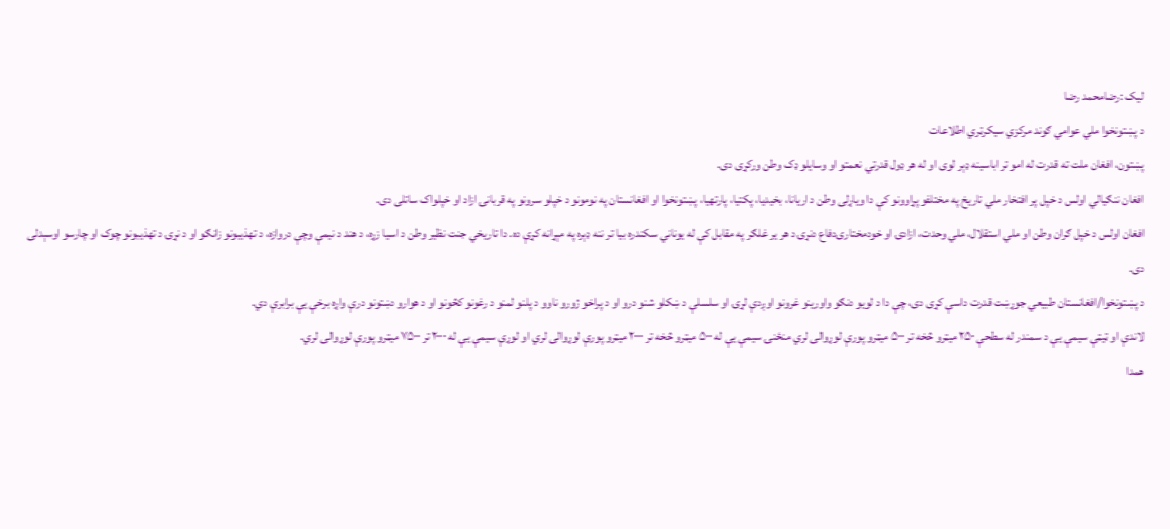لیک :رضامحمد رضا
د پښتونخوا ملي عوامي ګوند مرکزي سيکرټري اطلاعات
پښتون، افغان ملت ته قدرت له امو تر اباسینه ډېر لوی او له هر ډول قدرتي نعمتو او وسایلو ډک وطن ورکړی دی.
افغان ننګیالي اولس د خپل پر افتخار ملي تاريخ په مختلفو پړاوونو کې دا ویاړلی وطن د اریانا، بخیدیا، پکتیا، پارتهیا، پښتونخوا او افغانستان په نومونو د خپلو سرونو په قربانۍ ازاد او خپلواک ساتلی دی.
افغان اولس د خپل ګران وطن او ملي استقلال، ملي وحدت، ازادۍ او خودمختارۍدفاع دنړۍ د هر یر غلګر په مقابل کې له یوناني سکندره بیا تر ننه ډېره په مېړانه کړې ده. دا تاریخي جنت نظیر وطن د اسیا زړه، د هند د نیمې وچې دروازه، د تهذیبونو زانګو او د نړۍ د تهذیبونو چوک او چارسو اوسېدلی دی.
د پښتونخوا/افغانستان طبیعي جوړښت قدرت داسې کړی دی، چې دا د لویو دنګو واورینو غرونو اوږدې لړۍ او سلسلې د ښکلو شنو درو او د پراخو ژورو ناوو د پلنو لمنو د رغونو کڅونو او د هوارو دښتونو درې واړه برخې یې برابرې دي.
لاندې او ټیټې سیمې یې د سمندر له سطحې ۲۵۰ میټرو څخه تر ۵۰۰ ميټرو پورې لوړوالی لري منځنۍ سیمې یې له ۵۰۰ میټرو څخه تر ۲۰۰۰ میټرو پورې لوړوالی لري او لوړې سیمې یې له ۲۰۰۰ تر ۷۵۰۰ میټرو پورې لوړوالی لري.
همدا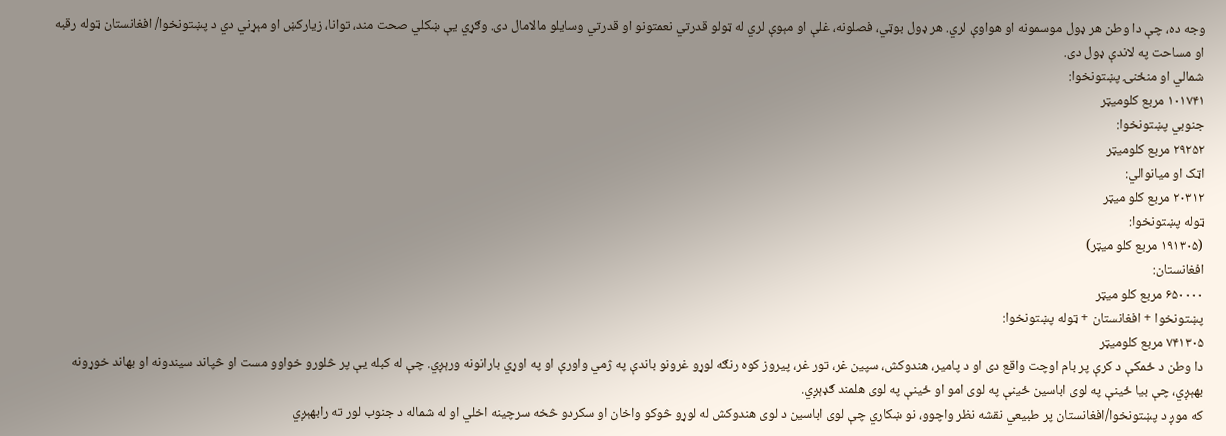وجه ده، چې دا وطن هر ډول موسمونه او هواوې لري. هر ډول بوټي، فصلونه، غلې او مېوې لري له ټولو قدرتي نعمتونو او قدرتي وسایلو مالامال دی. وګړي یې ښکلي صحت مند، توانا، زیارکښ او مېړني دي د پښتونخوا/ افغانستان ټوله رقبه او مساحت په لاندې ډول دی.
شمالي او منځنۍ پښتونخوا:
۱۰۱۷۴۱ مربع کلومیټر
جنوبي پښتونخوا:
۲۹۲۵۲ مربع کلومیټر
اټک او میانوالي:
۲۰۳۱۲ مربع کلو میټر
ټوله پښتونخوا:
(۱۹۱۳۰۵ مربع کلو میټر)
افغانستان:
۶۵۰۰۰۰ مربع کلو میټر
پښتونخوا + افغانستان + ټوله پښتونخوا:
۷۴۱۳۰۵ مربع کلومیټر
دا وطن د ځمکې د کرې پر بام اوچت واقع دی او د پامیر، هندوکش، سپین غر، تور غر، پیروز کوه رنګه لوړو غرونو باندې په ژمي واورې او په اوړي بارانونه ورېږي. چې له کبله یې پر څلورو خواوو مست او څپاند سیندونه او بهاند خوړونه بهېږي، چې بیا ځینې په لوی اباسین ځینې په لوی امو او ځینې په لوی هلمند ګډېږي.
که موږ د پښتونخوا/افغانستان پر طبیعي نقشه نظر واچوو، نو ښکاري چې لوی اباسین د لوی هندوکش له لوړو څوکو واخان او سکردو څخه سرچینه اخلي او له شماله د جنوب لور ته رابهېږي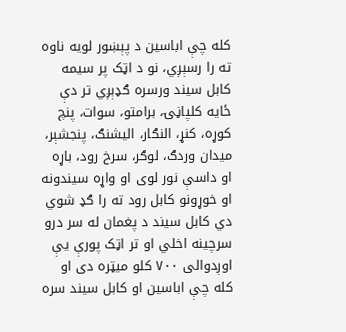کله چې اباسین د پېښور لویه ناوه ته را رسېږي، نو د اټک پر سیمه کابل سیند ورسره ګډېږي تر دې ځایه کلپاڼۍ، برامتو، سوات، پنچ کوړه، کنړ، النګار، الیشنګ، پنجشېر، میدان وردګ، لوګر، سرخ رود، باړه او داسې نور لوی او واړه سیندونه او خوړونو کابل رود ته را ګډ شوي دي کابل سیند د پغمان له سر درو سرچینه اخلي او تر اټک پورې یې اوږدوالی ۷۰۰ کلو میټره دی او کله چې اباسین او کابل سیند سره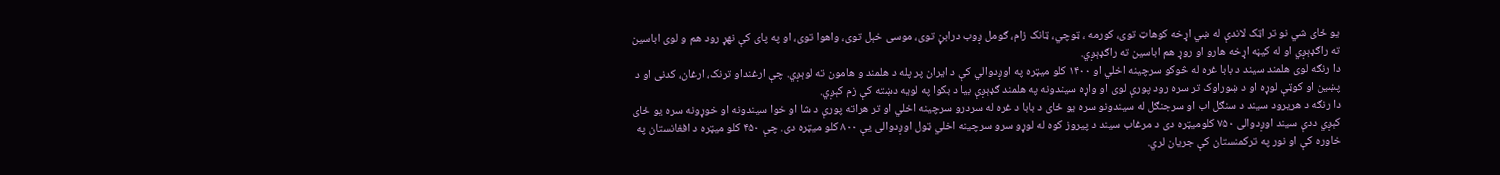یو ځای شي نو تر اټک لاندې له ښي اړخه کوهاټ توی، کورمه ، ټوچي، ټانک زام، ګومل ږوب درابڼ توی، موسی خېل توی، واهوا توی، او په پای کې نهړ رود هم و لوی اباسین ته راګډېږي او له کیڼه اړخه هارو او روړ هم اباسین ته راګډېږي.
دا رنګه لوی هلمند سیند د بابا غره له څوکو سرچینه اخلي او ۱۴۰۰ کلو میټره په اوږدوالي کې د ایران پر پله د هلمند و هامون ته لوېږي. چې ارغنداو ترنک، ارغان، کدنی او د پښین او کوټې لوړه او د ښوراوک تر سره رود پورې لوی او واړه سیندونه په هلمند ګډېږې بیا د بکوا په لویه دښته کې زم کېږي.
دا رنګه د هریرود سیند د سنګل اب او سرجنګل له سیندونو سره یو ځای د بابا د غره له سردرو سرچینه اخلي او تر هراته پورې د شا او خوا سیندونه او خوړونه سره یو ځای کېږي ددې سیند اوږدوالی ۷۵۰ کلومیټره دی د مرغاب سیند د پیروز کوه له لوړو سرو سرچینه اخلي ټول اوږدوالی یې ۸۰۰ کلو میټره دی. چې ۴۵۰ کلو میټره د افغانستان په خاوره کې او نور په ترکمنستان کې جریان لري.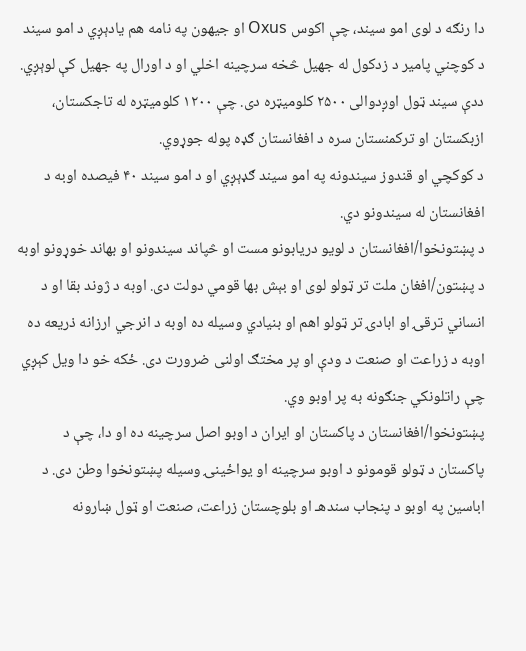دا رنګه د لوی امو سیند، چې اکوس Oxus او جیهون په نامه هم یادېږي د امو سیند د کوچني پامیر د زدکول له جهیل څخه سرچینه اخلي او د اورال په جهیل کې لوېږي. ددې سیند ټول اوږدوالی ۲۵۰۰ کلومیټره دی. چې ۱۲۰۰ کلومیټره له تاجکستان، ازبکستان او ترکمنستان سره د افغانستان ګډه پوله جوړوي.
د کوکچي او قندوز سیندونه په امو سیند ګډېږي او د امو سیند ۴۰ فیصده اوبه د افغانستان له سیندونو دي.
د پښتونخوا/افغانستان د لویو دریابونو مست او څپاند سیندونو او بهاند خوړونو اوبه د پښتون/افغان ملت تر ټولو لوی او بېش بها قومي دولت دی. اوبه د ژوند بقا او د انساني ترقۍ او ابادۍ تر ټولو اهم او بنیادي وسیله ده اوبه د انرجي ارزانه ذریعه ده اوبه د زراعت او صنعت د ودې او پر مختګ اولنی ضرورت دی. ځکه خو دا ویل کېږي چې راتلونکي جنګونه به پر اوبو وي.
پښتونخوا/افغانستان د پاکستان او ایران د اوبو اصل سرچینه ده او دا، چې د پاکستان د ټولو قومونو د اوبو سرچینه او یواځینۍ وسیله پښتونخوا وطن دی. د اباسین په اوبو د پنجاب سندهـ او بلوچستان زراعت، صنعت او ټول ښارونه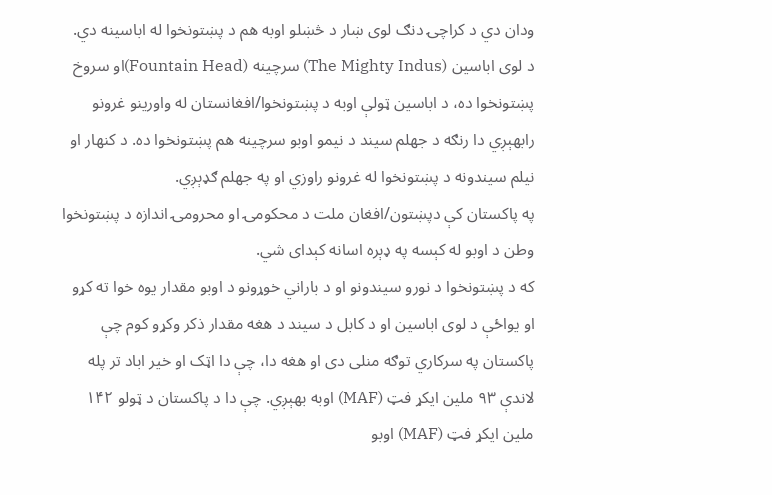ودان دي د کراچۍ دنګ لوی ښار د څښلو اوبه هم د پښتونخوا له اباسینه دي.
د لوی اباسین (The Mighty Indus) سرچینه (Fountain Head)او سروخ پښتونخوا ده، د اباسین ټولې اوبه د پښتونخوا/افغانستان له واورینو غرونو رابهېږي دا رنګه د جهلم سیند د نیمو اوبو سرچینه هم پښتونخوا ده. د کنهار او نیلم سیندونه د پښتونخوا له غرونو راوزي او په جهلم ګډېږي.
په پاکستان کې دپښتون/افغان ملت د محکومۍ او محرومۍ اندازه د پښتونخوا وطن د اوبو له کېسه په ډېره اسانه کېدای شي.
که د پښتونخوا د نورو سیندونو او د باراني خوړونو د اوبو مقدار یوه خوا ته کړو او یواځې د لوی اباسین او د کابل د سیند د هغه مقدار ذکر وکړو کوم چې پاکستان په سرکاري توګه منلی دی او هغه دا، چې دا اټک او خیر اباد تر پله لاندې ۹۳ ملین ایکړ فټ (MAF) اوبه بهېږي. چې دا د پاکستان د ټولو ۱۴۲ ملین ایکړ فټ (MAF) اوبو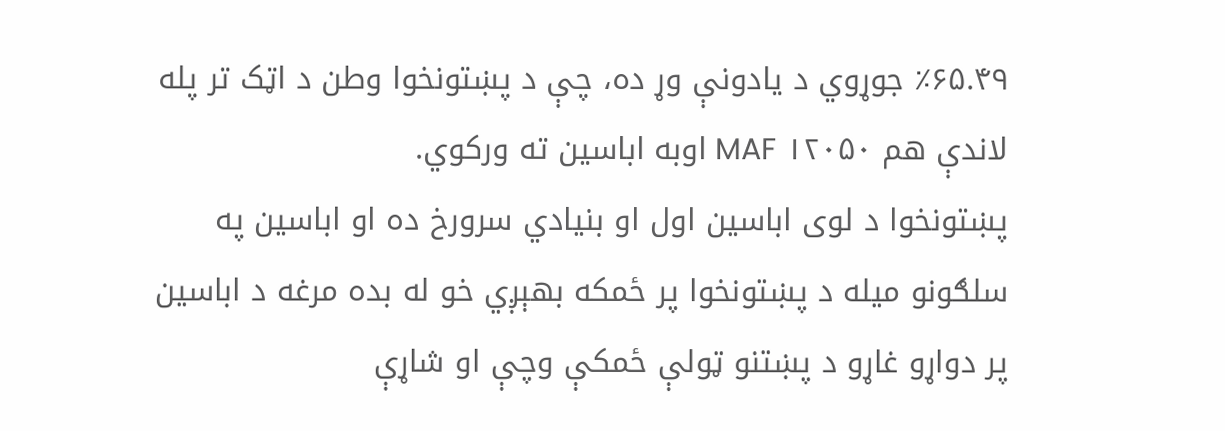٪۶۵.۴۹ جوړوي د یادونې وړ ده، چې د پښتونخوا وطن د اټک تر پله لاندې هم ۱۲۰۵۰ MAF اوبه اباسین ته ورکوي.
پښتونخوا د لوی اباسین اول او بنیادي سرورخ ده او اباسین په سلګونو میله د پښتونخوا پر ځمکه بهېږي خو له بده مرغه د اباسین پر دواړو غاړو د پښتنو ټولې ځمکې وچې او شاړې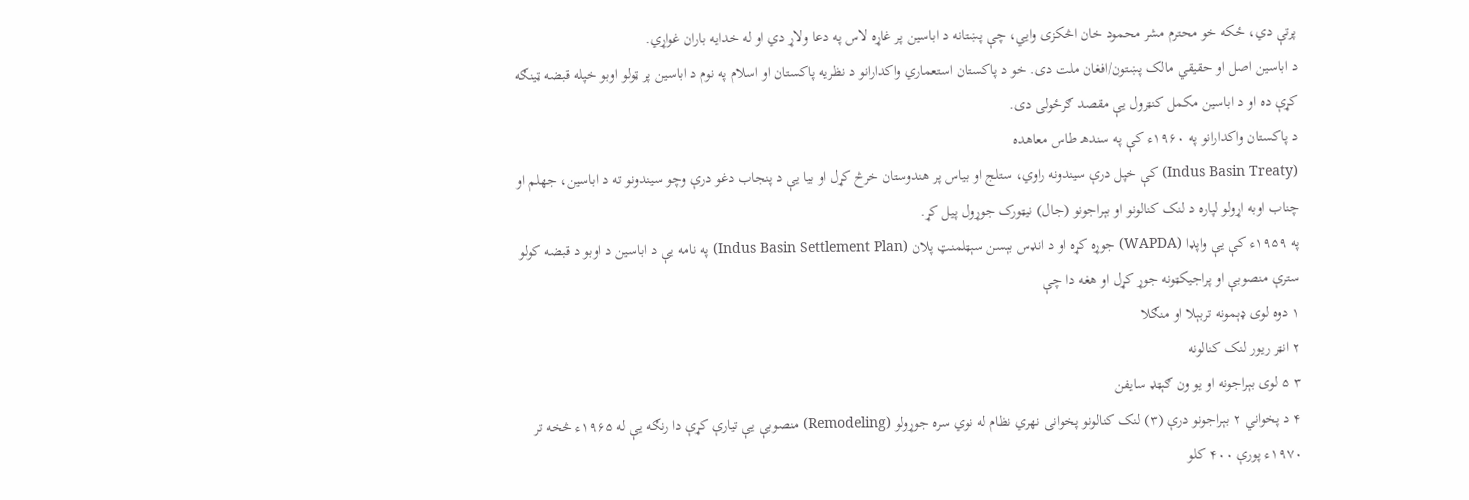پرتې دي، ځکه خو محترم مشر محمود خان اڅکزی وایي، چې پښتانه د اباسین پر غاړه لاس په دعا ولاړ دي او له خدایه باران غواړي.
د اباسین اصل او حقیقي مالک پښتون/افغان ملت دی. خو د پاکستان استعماري واکدارانو د نظریه پاکستان او اسلام په نوم د اباسین پر ټولو اوبو خپله قبضه ټینګه کړې ده او د اباسین مکمل کنټرول یې مقصد ګرځولی دی.
د پاکستان واکدارانو په ۱۹۶۰ء کې په سندهـ طاس معاهده
(Indus Basin Treaty) کې خپل درې سیندونه راوي، ستلج او بیاس پر هندوستان خرڅ کړل او بیا یې د پنجاب دغو درې وچو سیندونو ته د اباسین، جهلم او چناب اوبه اړولو لپاره د لنک کنالونو او بېراجونو (جال) نیټورک جوړول پیل کړ.
په ۱۹۵۹ء کې یې واپډا (WAPDA) جوړه کړه او د انډس بېسن سېټلمنټ پلان (Indus Basin Settlement Plan) په نامه یې د اباسین د اوبو د قبضه کولو سترې منصوبې او پراجیکټونه جوړ کړل او هغه دا چې
۱ دوه لوی ډېمونه تربېلا او منګلا
۲ انټر ریور لنک کنالونه
۳ ۵ لوی بېراجونه او یو ون ګېټډ سایفن
۴ د پخواني ۲ بېراجونو درې (۳) لنک کنالونو پخوانی نهري نظام له نوي سره جوړولو (Remodeling) منصوبې یې تیارې کړې دا رنګه یې له ۱۹۶۵ء څخه تر ۱۹۷۰ء پورې ۴۰۰ کلو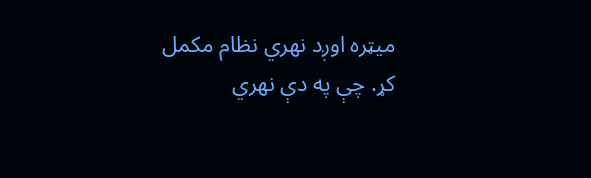ميټره اوږد نهري نظام مکمل کړ. چې په دې نهري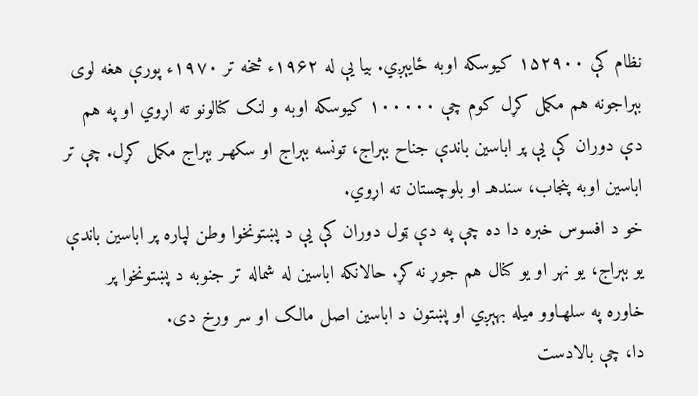نظام کې ۱۵۲۹۰۰ کیوسکه اوبه ځایېږي. بیا یې له ۱۹۶۲ء څخه تر ۱۹۷۰ء پورې هغه لوی بېراجونه هم مکمل کړل کوم چې ۱۰۰۰۰۰ کیوسکه اوبه و لنک کنالونو ته اړوي او په هم دې دوران کې یې پر اباسین باندې جناح بېراج، تونسه بېراج او سکهـر بېراج مکمل کړل. چې تر اباسین اوبه پنجاب، سندهـ او بلوچستان ته اړوي.
خو د افسوس خبره دا ده چې په دې ټول دوران کې یې د پښتونخوا وطن لپاره پر اباسین باندې یو بېراج، یو نهر او یو کنال هم جوړ نه کړ. حالانکه اباسین له شماله تر جنوبه د پښتونخوا پر خاوره په سلهـاوو میله بهېږي او پښتون د اباسین اصل مالک او سر ورخ دی.
دا، چې بالادست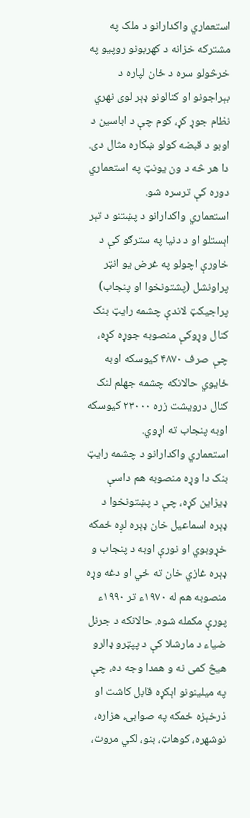استعماري واکدارانو د ملک په مشترکه خزانه د کهربونو روپیو په خرڅولو سره د ځان لپاره د بېراجونو او کنالونو ډېر لوی نهري نظام جوړ کړ، کوم چې د اباسین د اوبو د قبضه کولو ښکاره مثال دی. دا هر څه د ون یونټ په استعماري دوره کې ترسره شو.
استعماري واکدارانو د پښتنو د تېر اېستلو او د دنیا په سترګو کې د خاورې اچولو په غرض یو انټر پراونشل (پشتونخوا او پنجاب) پراجیکټ لاندې چشمه رایټ بنک کنال وړوکې منصوبه جوړه کړه، چې صرف ۴۸۷۰ کیوسکه اوبه ځایوي حالانکه چشمه جهلم لنک کنال درویشت زره ۲۳۰۰۰ کیوسکه اوبه پنجاب ته اړوي.
استعماري واکدارانو د چشمه رایټ بنک دا وړه منصوبه هم داسې ډیزاین کړه، چې د پښتونخوا د ډېره اسماعیل خان ډېره لږه ځمکه خړوبوي او نورې اوبه د پنجاب و ډېره غازي خان ته ځي او دغه وړه منصوبه هم له ۱۹۷۰ء تر ۱۹۹۰ء پورې مکمله شوه. حالانکه د جرنل ضیاء د مارشلا کې د پپټرو ډالرو هیڅ کمی نه و همدا وجه ده، چې په میلینونو اېکړه قابل کاشت او ذرخېزه ځمکه په صوابۍ، هزاره، نوشهره، کوهاټ، بنو، لکي مروت،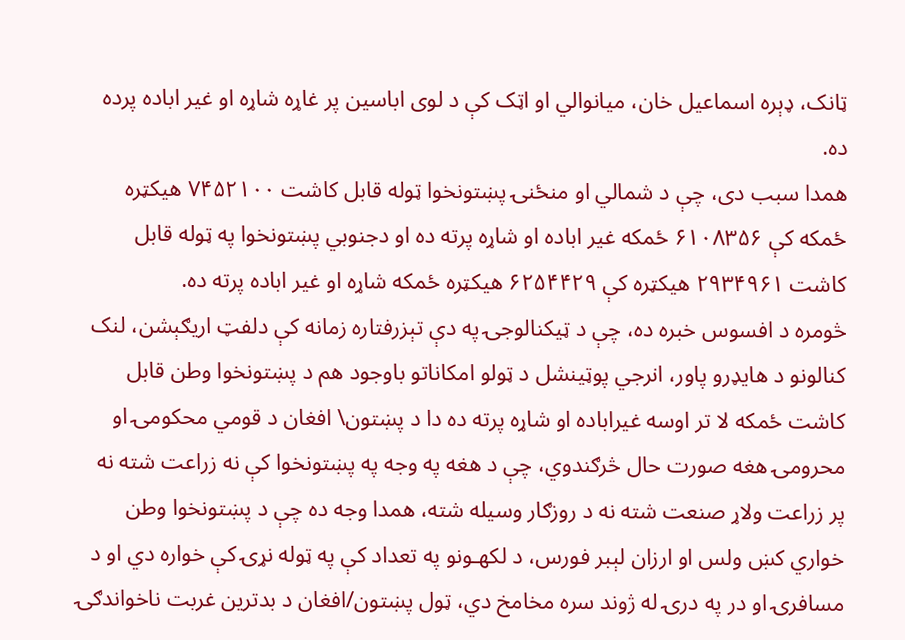ټانک، ډېره اسماعیل خان، میانوالي او اټک کې د لوی اباسین پر غاړه شاړه او غیر اباده پرده ده.
همدا سبب دی، چې د شمالي او منځنۍ پښتونخوا ټوله قابل کاشت ۷۴۵۲۱۰۰ هیکټره ځمکه کې ۶۱۰۸۳۵۶ ځمکه غیر اباده او شاړه پرته ده او دجنوبي پښتونخوا په ټوله قابل کاشت ۲۹۳۴۹۶۱ هیکټره کې ۶۲۵۴۴۲۹ هیکټره ځمکه شاړه او غیر اباده پرته ده.
څومره د افسوس خبره ده، چې د ټیکنالوجۍ په دې تېزرفتاره زمانه کې دلفټ اریګېشن، لنک کنالونو د هایډرو پاور، انرجي پوټینشل د ټولو امکاناتو باوجود هم د پښتونخوا وطن قابل کاشت ځمکه لا تر اوسه غیراباده او شاړه پرته ده دا د پښتون\ افغان د قومي محکومۍ او محرومۍ هغه صورت حال څرګندوي، چې د هغه په وجه په پښتونخوا کې نه زراعت شته نه پر زراعت ولاړ صنعت شته نه د روزګار وسیله شته، همدا وجه ده چې د پښتونخوا وطن خواري کښ ولس او ارزان لېبر فورس، د لکهـونو په تعداد کې په ټوله نړۍ کې خواره دي او د مسافرۍ او در په درۍ له ژوند سره مخامخ دي، ټول پښتون/افغان د بدترین غربت ناخواندګۍ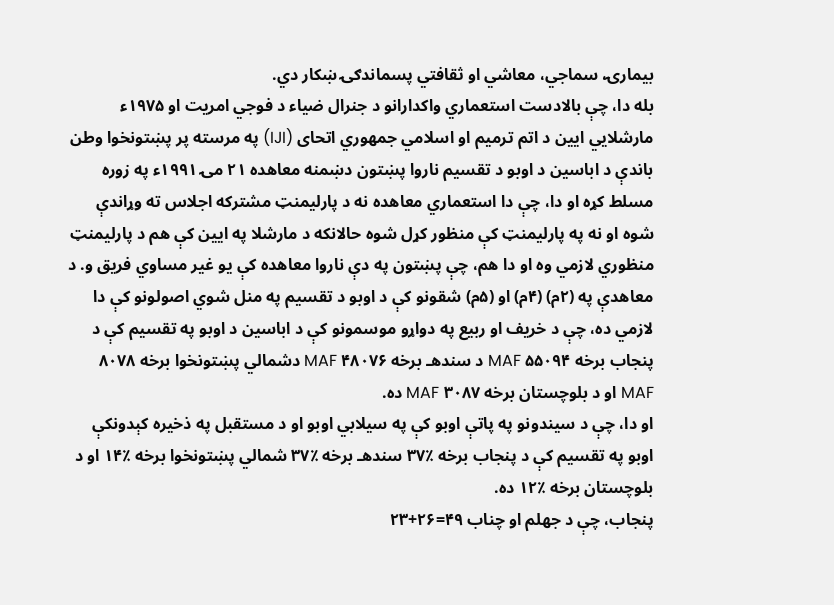بیمارۍ، سماجي، معاشي او ثقافتي پسماندګۍ ښکار دي.
بله دا، چې بالادست استعماري واکدارانو د جنرال ضیاء د فوجي امریت او ۱۹۷۵ء مارشلایي ایین د اتم ترمیم او اسلامي جمهوري اتحای (IJI) په مرسته پر پښتونخوا وطن باندې د اباسین د اوبو د تقسیم ناروا پښتون دښمنه معاهده ۲۱ مۍ ۱۹۹۱ء په زوره مسلط کړه او دا، چې دا استعماري معاهده نه د پارلیمنټ مشترکه اجلاس ته وړاندې شوه او نه په پارلیمنټ کې منظور کړل شوه حالانکه د مارشلا په ایین کې هم د پارلیمنټ منظوري لازمي وه او دا هم، چې پښتون په دې ناروا معاهده کې یو غیر مساوي فریق و. د معاهدې په (۲م) (۴م) او (۵م) شقونو کې د اوبو د تقسیم په منل شوي اصولونو کې دا لازمي ده، چې د خریف او ربیع په دواړو موسمونو کې د اباسین د اوبو په تقسیم کې د پنجاب برخه ۵۵۰۹۴ MAF د سندهـ برخه ۴۸۰۷۶ MAF دشمالي پښتونخوا برخه ۸۰۷۸ MAF او د بلوچستان برخه ۳۰۸۷ MAF ده.
او دا، چې د سیندونو په پاتې اوبو کې په سیلابي اوبو او د مستقبل په ذخیره کېدونکې اوبو په تقسیم کې د پنجاب برخه ٪۳۷ سندهـ برخه ٪۳۷ شمالي پښتونخوا برخه ٪۱۴ او د بلوچستان برخه ٪۱۲ ده.
پنجاب، چې د جهلم او چناب ۴۹=۲۶+۲۳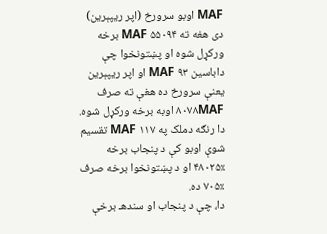MAF اوبو سرورخ (اپر ریپېرین) دی هغه ته ۵۵۰۹۴ MAF برخه ورکړل شوه او پښتونخوا چې داباسین ۹۳ MAF او اپر ریپېرین یعنې سرورخ ده هغې ته صرف ۸۰۷۸MAF اوبه برخه ورکړل شوه.
دا رنګه دملک په ۱۱۷ MAF تقسیم شوې اوبو کې د پنجاب برخه ٪۴۸۰۲۵ او د پښتونخوا برخه صرف ٪۷۰۵ ده.
دا، چې د پنجاب او سندهـ برخې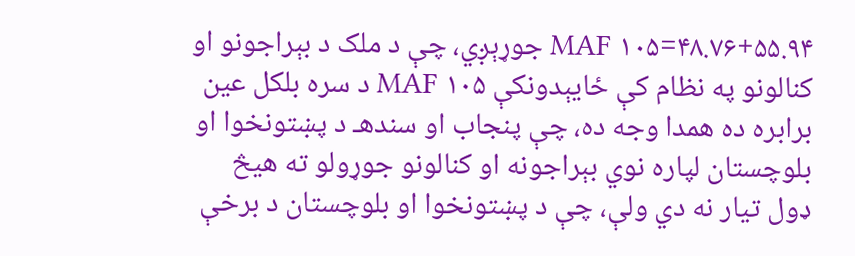MAF ۱۰۵=۴۸.۷۶+۵۵.۹۴ جوړېږي، چې د ملک د بېراجونو او کنالونو په نظام کې ځایېدونکې MAF ۱۰۵ د سره بلکل عین برابره ده همدا وجه ده، چې پنجاب او سندهـ د پښتونخوا او بلوچستان لپاره نوي بېراجونه او کنالونو جوړولو ته هیڅ ډول تیار نه دي ولې، چې د پښتونخوا او بلوچستان د برخې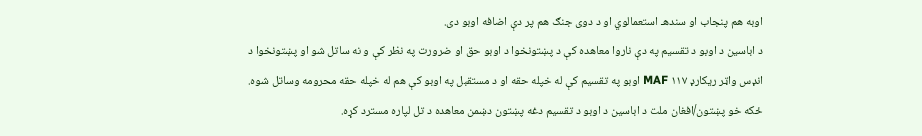اوبه هم پنجاب او سندهـ استعمالوي او د دوی جنګ هم پر دې اضافه اوبو دی.
د اباسین د اوبو د تقسیم په دې ناروا معاهده کې د پښتونخوا د اوبو حق او ضرورت په نظر کې و نه ساتل شو او پښتونخوا د انډس واټر ریکارډ ۱۱۷ MAF اوبو په تقسیم کې له خپله حقه او د مستقبل په اوبو کې هم له خپله حقه محرومه وساتل شوه. ځکه خو پښتون/افغان ملت د اباسین د اوبو د تقسیم دغه پښتون دښمن معاهده د تل لپاره مسترد کړه.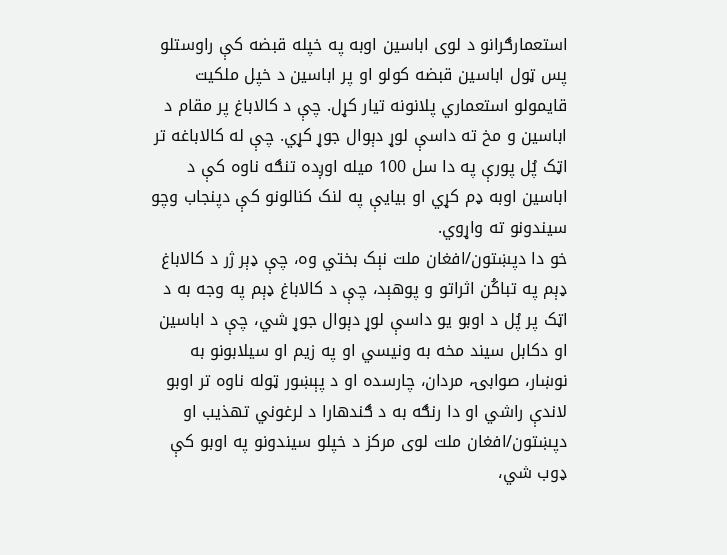استعمارګرانو د لوی اباسین اوبه په خپله قبضه کې راوستلو پس ټول اباسین قبضه کولو او پر اباسین د خپل ملکیت قایمولو استعماري پلانونه تیار کړل. چې د کالاباغ پر مقام د اباسین و مخ ته داسې لوړ دېوال جوړ کړي. چې له کالاباغه تر اټک پُل پورې په دا سل 100 میله اوږده تنګه ناوه کې د اباسین اوبه ډم کړي او بیایې په لنک کنالونو کې دپنجاب وچو سیندونو ته واړوي.
خو دا دپښتون/افغان ملت نېک بختي وه، چې ډېر ژر د کالاباغ ډېم په تباکُن اثراتو و پوهېد، چې د کالاباغ ډېم په وجه به د اټک پر پُل د اوبو یو داسې لوړ دېوال جوړ شي، چې د اباسین او دکابل سیند مخه به ونیسي او په زیم او سیلابونو به نوښار، صوابۍ، مردان، چارسده او د پېښور ټوله ناوه تر اوبو لاندې راشي او دا رنګه به د ګندهارا د لرغوني تهذیب او دپښتون/افغان ملت لوی مرکز د خپلو سیندونو په اوبو کې ډوب شي،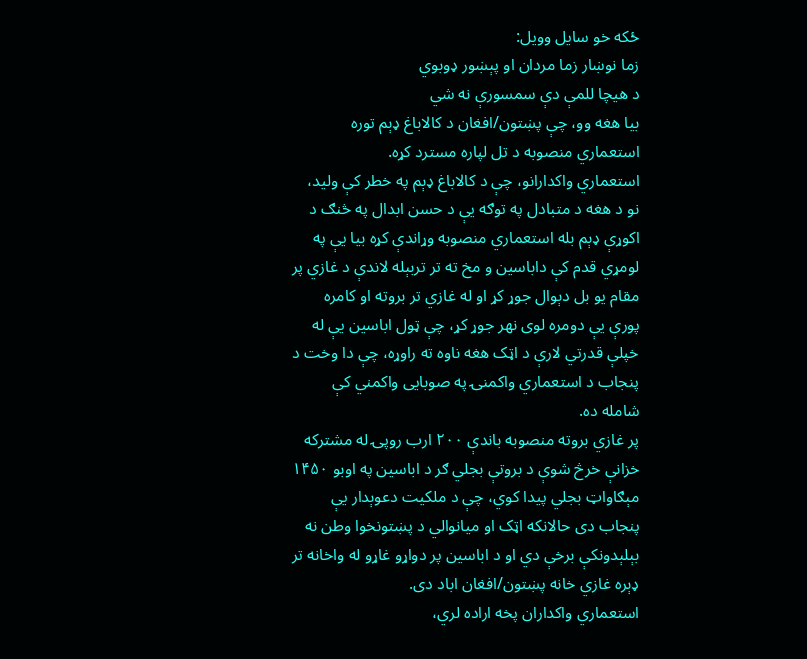ځکه خو سایل وویل:
زما نوښار زما مردان او پېښور ډوبوي
د هیچا للمې دې سمسورې نه شي
بیا هغه وو، چې پښتون/افغان د کالاباغ ډېم توره استعماري منصوبه د تل لپاره مسترد کړه.
استعماري واکدارانو، چې د کالاباغ ډېم په خطر کې ولید، نو د هغه د متبادل په توګه یې د حسن ابدال په څنګ د اکوړې ډېم بله استعماري منصوبه وړاندې کړه بیا یې په لومړي قدم کې داباسین و مخ ته تر تربېله لاندې د غازي پر مقام یو بل دېوال جوړ کړ او له غازي تر بروته او کامره پورې یې دومره لوی نهر جوړ کړ، چې ټول اباسین یې له خپلې قدرتي لارې د اټک هغه ناوه ته راوړه، چې دا وخت د پنجاب د استعماري واکمنۍ په صوبایی واکمني کې شامله ده.
پر غازي بروته منصوبه باندې ۲۰۰ ارب روپۍ له مشترکه خزانې خرڅ شوې د بروتې بجلي ګر د اباسین په اوبو ۱۴۵۰ مېګاواټ بجلي پیدا کوي، چې د ملکیت دعوېدار یې پنجاب دی حالانکه اټک او میانوالي د پښتونخوا وطن نه بېلېدونکې برخې دي او د اباسین پر دواړو غاړو له واخانه تر ډېره غازي خانه پښتون/افغان اباد دی.
استعماري واکداران پخه اراده لري،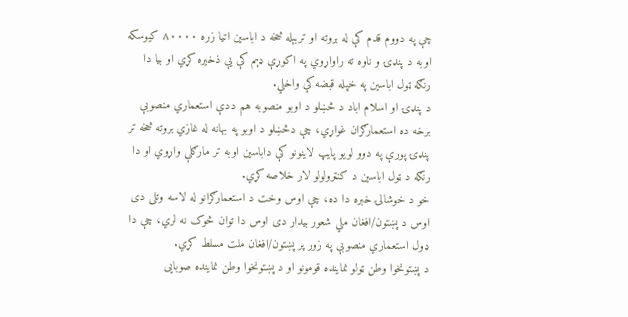چې په دووم قدم کې له بروته او تربېله څخه د اباسین اتیا زره ۸۰۰۰۰ کیوسکه اوبه د پنډۍ و ناوه ته راواړوي په اکوړې ډېم کې یې ذخیره کړي او بیا دا رنګه ټول اباسین په خپله قبضه کې واخلي.
د پنډۍ او اسلام اباد د څښلو د اوبو منصوبه هم ددې استعماري منصوبې برخه ده استعمارګران غواړي، چې دڅښلو د اوبو په بهانه له غازي بروته څخه تر پنډۍ پورې په دوو لویو پایپ لاینونو کې داباسین اوبه تر مارګلې واړوي او دا رنګه د ټول اباسین د کنټرولولو لار خلاصه کړي.
خو د خوشالۍ خبره دا ده، چې اوس وخت د استعمارګرانو له لاسه وتلی دی اوس د پښتون/افغان ملي شعور بیدار دی اوس دا توان څوک نه لري، چې دا ډول استعماري منصوبې په زور پر پښتون/افغان ملت مسلط کړي.
د پښتونخوا وطن ټولو نماینده قومونو او د پښتونخوا وطن نماینده صوبایی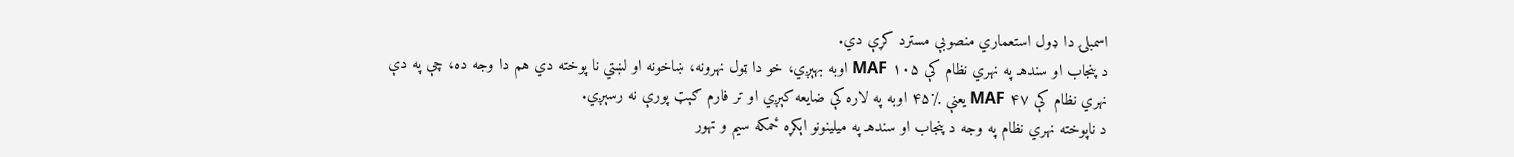اسمبلۍ دا ډول استعماري منصوبې مسترد کړې دي.
د پنجاب او سندهـ په نهري نظام کې ۱۰۵ MAF اوبه بهېږي، خو دا ټول نهرونه، ښاخونه او لښتي نا پوخته دي هم دا وجه ده، چې په دې نهري نظام کې ۴۷ MAF یعنې ٪۴۵ اوبه په لاره کې ضایعه کېږي او تر فارم ګېټ پورې نه رسېږي.
د ناپوخته نهري نظام په وجه د پنجاب او سندهـ په میلینونو اېکړه ځمکه سیم و تهور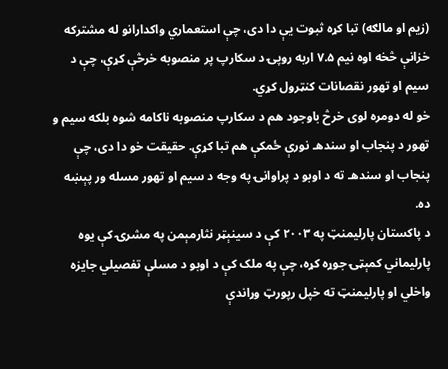(زیم او مالګه) تبا کړه ثبوت یې دا دی، چې استعماري واکدارانو له مشترکه خزانې څخه اوه نیم ۷.۵ اربه روپۍ د سکارپ پر منصوبه خرڅې کړې، چې د سیم او تهور نقصانات کنټرول کړي.
خو له دومره لوی خرڅ باوجود هم د سکارپ منصوبه ناکامه شوه بلکه سیم و تهور د پنجاب او سندهـ نورې ځمکې هم تبا کړې. حقیقت خو دا دی، چې پنجاب او سندهـ ته د اوبو د پراوانۍ په وجه د سیم او تهور مسله ور پېښه ده.
د پاکستان پارلیمنټ په ۲۰۰۳ کې د سینېټر نثارمېمن په مشرۍ کې یوه پارلیماني کمېټۍ جوړه کړه، چې په ملک کې د اوبو د مسلې تفصیلي جایزه واخلي او پارلیمنټ ته خپل رپورټ وړاندې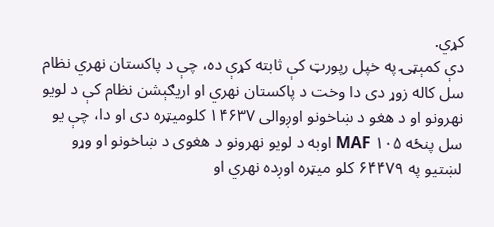کړي.
دې کمېټۍ په خپل رپورټ کې ثابته کړې ده، چې د پاکستان نهري نظام سل کاله زوړ دی دا وخت د پاکستان نهري او اریګېشن نظام کې د لویو نهرونو او د هغو د ښاخونو اوږوالی ۱۴۶۳۷ کلوميټره دی او دا، چې یو سل پنځه ۱۰۵ MAF اوبه د لویو نهرونو د هغوی د ښاخونو او وړو لښتیو په ۶۴۴۷۹ کلو میټره اوږده نهري او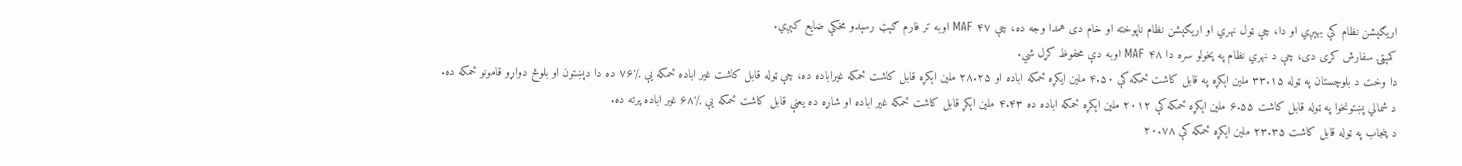اریګېشن نظام کې بهېږي او دا، چې ټول نهري او اریګېشن نظام ناپوخته او خام دی همدا وجه ده، چې ۴۷ MAF اوبه تر فارم ګېټ رسېدو مخکې ضایع کېږي.
کمېټۍ سفارش کړی دی، چې د نهري نظام په پخولو سره دا ۴۸ MAF اوبه دې محفوظ کړل شي.
دا وخت د بلوچستان په ټوله ۳۳.۱۵ ملین اېکړه په قابل کاشت ځمکه کې ۴.۵۰ ملین ایکړه ځمکه اباده او ۲۸.۲۵ ملین اېکړه قابل کاشت ځمکه غیراباده ده، چې ټوله قابل کاشت غیر اباده ځمکه یې ٪۷۶ ده دا دپښتون او بلوڅ دواړو قامونو ځمکه ده.
د شمالي پښتونخوا په ټوله قابل کاشت ۶.۵۵ ملین اېکړه ځمکه کې ۲۰۱۲ ملین اېکړه ځمکه اباده ده ۴.۴۳ ملین اېکړ قابل کاشت ځمکه غیر اباده او شاړه ده یعنې قابل کاشت ځمکه یې ٪۶۸ غیر اباده پرته ده.
د پنجاب په ټوله قابل کاشت ۲۳.۳۵ ملین اېکړه ځمکه کې ۲۰.۷۸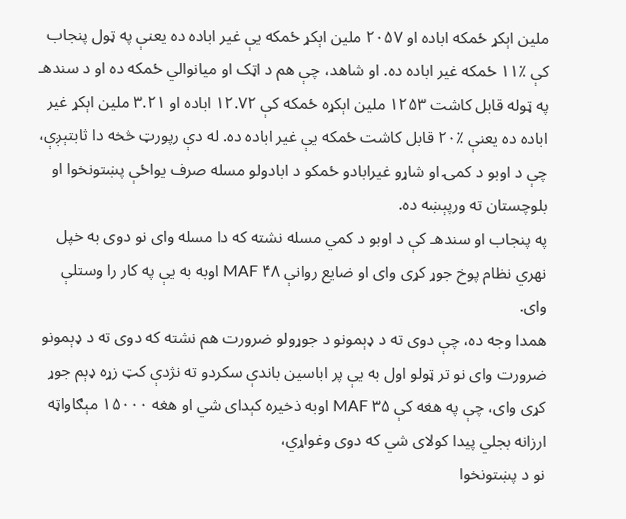ملین اېکړ ځمکه اباده او ۲۰۵۷ ملین اېکړ ځمکه یې غیر اباده ده یعنې په ټول پنجاب کې ٪۱۱ ځمکه غیر اباده ده. او شاهد، چې هم د اټک او میانوالي ځمکه ده او د سندهـ په ټوله قابل کاشت ۱۲۵۳ ملین اېکړه ځمکه کې ۱۲.۷۲ اباده او ۳.۲۱ ملین اېکړ غیر اباده ده یعنې ٪۲۰ قابل کاشت ځمکه یې غیر اباده ده. له دې رپورټ څخه دا ثابتېږې، چې د اوبو د کمۍ او شاړو غیرابادو ځمکو د ابادولو مسله صرف یواځې پښتونخوا او بلوچستان ته ورپېښه ده.
په پنجاب او سندهـ کې د اوبو د کمي مسله نشته که دا مسله وای نو دوی به خپل نهري نظام پوخ جوړ کړی وای او ضایع روانې ۴۸ MAF اوبه به یې په کار را وستلې وای.
همدا وجه ده، چې دوی ته د ډېمونو د جوړولو ضرورت هم نشته که دوی ته د ډېمونو ضرورت وای نو تر ټولو اول به یې پر اباسین باندې سکردو ته نژدې کټ زړه ډېم جوړ کړی وای، چې په هغه کې ۳۵ MAF اوبه ذخیره کېدای شي او هغه ۱۵۰۰۰ مېګاواټه ارزانه بجلي پیدا کولای شي که دوی وغواړي،
نو د پښتونخوا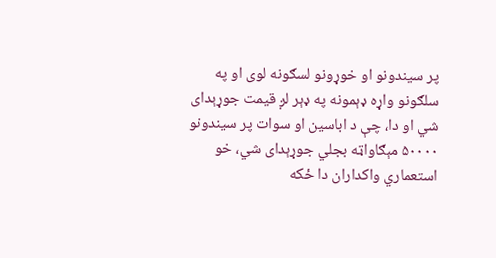پر سیندونو او خوړونو لسګونه لوی او په سلګونو واړه ډېمونه په ډېر لږ قیمت جوړېدای شي او دا، چې د اباسین او سوات پر سیندونو ۵۰۰۰۰ مېګاواټه بجلي جوړېدای شي، خو استعماري واکداران دا ځکه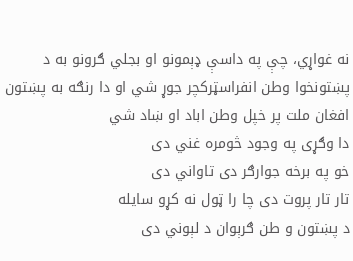نه غواړي، چې په داسې ډېمونو او بجلي ګرونو به د پښتونخوا وطن انفراسټرکچر جوړ شي او دا رنګه به پښتون افغان ملت پر خپل وطن اباد او ښاد شي
دا وګړی په وجود څومره غني دی
خو په برخه جوارګر دی تاواني دی
تار تار پروت دی چا را ټول نه کړو سايله
د پښتون و طن ګرېوان د لېوني دى